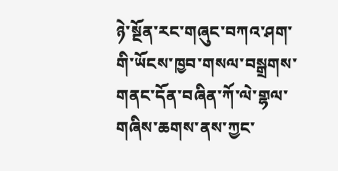ཉེ་སྔོན་རང་གཞུང་བཀའ་ཤག་གི་ཡོངས་ཁྱབ་གསལ་བསྒྲགས་གནང་དོན་བཞིན་ཀོ་ལེ་གྷལ་གཞིས་ཆགས་ནས་ཀྱང་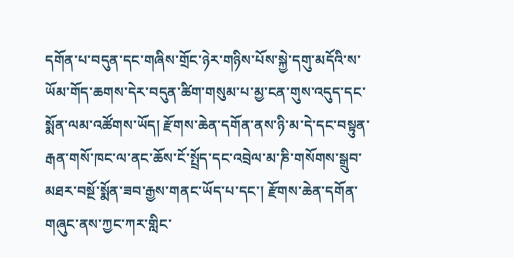དགོན་པ་བདུན་དང་གཞིས་གྲོང་ཉེར་གཉིས་པོས་སྐྱེ་དགུ་མདོའི་ས་ཡོམ་གོད་ཆགས་དེར་བདུན་ཚིག་གསུམ་པ་མྱ་ངན་གུས་འདུད་དང་སྨོན་ལམ་འཚོགས་ཡོད། རྫོགས་ཆེན་དགོན་ནས་ཉི་མ་དེ་དང་བསྟུན་རྒན་གསོ་ཁང་ལ་ནང་ཆོས་ངོ་སྤྲོད་དང་འབྲེལ་མ་ཎི་གསོགས་སྒྲུབ་མཐར་བསྔོ་སྨོན་ཟབ་རྒྱས་གནང་ཡོད་པ་དང་། རྫོགས་ཆེན་དགོན་གཞུང་ནས་ཀྱང་ཀར་གླིང་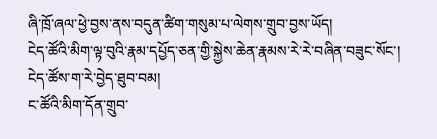ཞི་ཁྲོ་ཞལ་ཕྱེ་བྱས་ནས་བདུན་ཚིག་གསུམ་པ་ལེགས་གྲུབ་བྱས་ཡོད།
ངེད་ཚོའི་མིག་ལྟ་བུའི་རྣམ་དཔྱོད་ཅན་གྱི་སྐྱེས་ཆེན་རྣམས་རེ་རེ་བཞིན་བཟུང་སོང་། ངེད་ཚོས་ག་རེ་བྱེད་ཐུབ་བམ།
ང་ཚོའི་མིག་དོན་གྲུབ་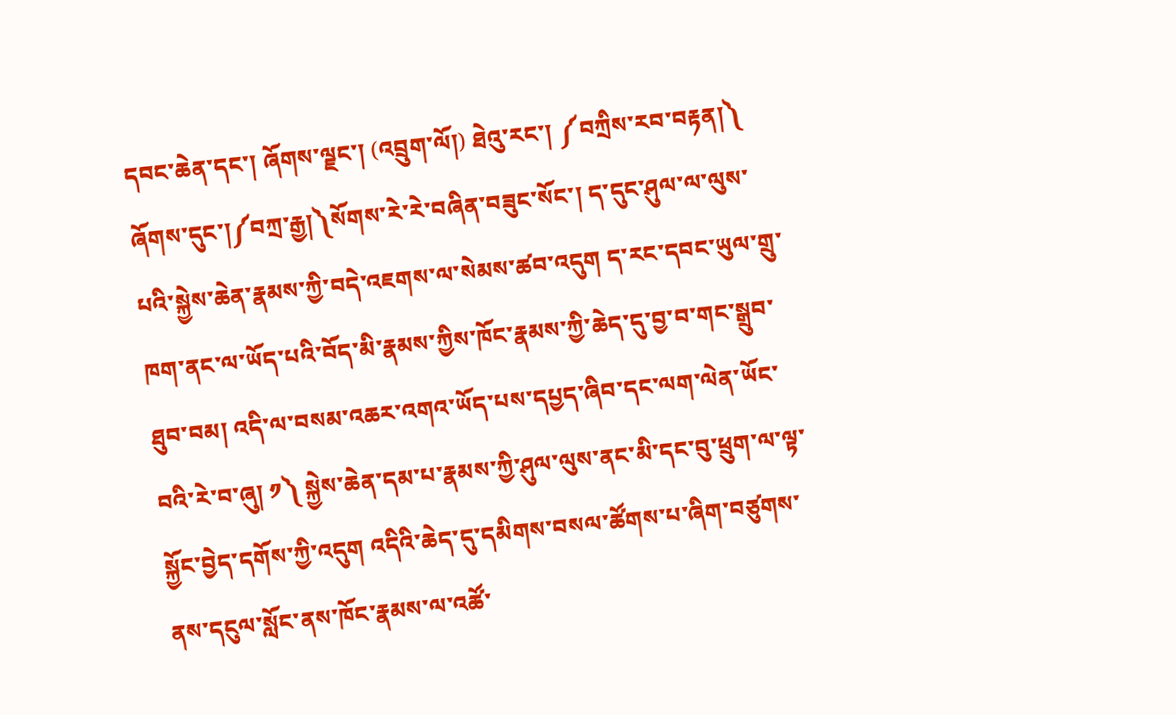དབང་ཆེན་དང་། ཞོགས་ལྗང་། (འབྲུག་ལོ།) ཐེའུ་རང་། ༼བཀྲིས་རབ་བརྟན།༽ ཞོགས་དུང་།༼བཀྲ་རྒྱ།༽སོགས་རེ་རེ་བཞིན་བཟུང་སོང་། ད་དུང་ཤུལ་ལ་ལུས་པའི་སྐྱེས་ཆེན་རྣམས་ཀྱི་བདེ་འཇགས་ལ་སེམས་ཚབ་འདུག ད་རང་དབང་ཡུལ་གྲུ་ཁག་ནང་ལ་ཡོད་པའི་བོད་མི་རྣམས་ཀྱིས་ཁོང་རྣམས་ཀྱི་ཆེད་དུ་བྱ་བ་གང་སྒྲུབ་ཐུབ་བམ། འདི་ལ་བསམ་འཆར་འགའ་ཡོད་པས་དཔྱད་ཞིབ་དང་ལག་ལེན་ཡོང་བའི་རེ་བ་ཞུ། ༡༽ སྐྱེས་ཆེན་དམ་པ་རྣམས་ཀྱི་ཤུལ་ལུས་ནང་མི་དང་བུ་ཕྲུག་ལ་ལྟ་སྐྱོང་བྱེད་དགོས་ཀྱི་འདུག འདིའི་ཆེད་དུ་དམིགས་བསལ་ཚོགས་པ་ཞིག་བཙུགས་ནས་དངུལ་སློང་ནས་ཁོང་རྣམས་ལ་འཚོ་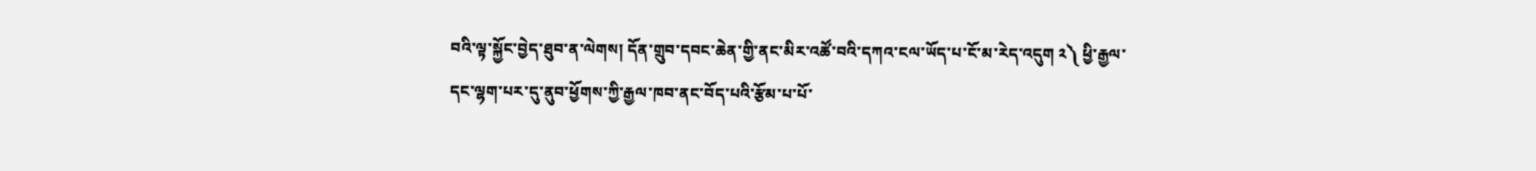བའི་ལྟ་སྐྱོང་བྱེད་ཐུབ་ན་ལེགས། དོན་གྲུབ་དབང་ཆེན་གྱི་ནང་མིར་འཚོ་བའི་དཀའ་ངལ་ཡོད་པ་ངོ་མ་རེད་འདུག ༢༽ ཕྱི་རྒྱལ་དང་ལྷག་པར་དུ་ནུབ་ཕྱོགས་ཀྱི་རྒྱལ་ཁབ་ནང་བོད་པའི་རྩོམ་པ་པོ་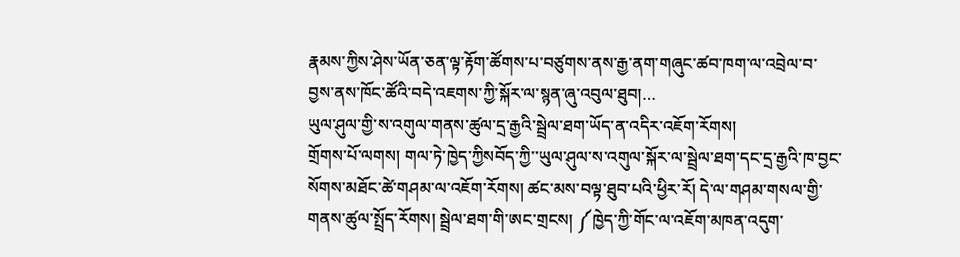རྣམས་ཀྱིས་ཤེས་ཡོན་ཅན་ལྟ་རྟོག་ཚོགས་པ་བཙུགས་ནས་རྒྱ་ནག་གཞུང་ཚབ་ཁག་ལ་འབྲེལ་བ་བྱས་ནས་ཁོང་ཚོའི་བདེ་འཇགས་ཀྱི་སྐོར་ལ་སྙན་ཞུ་འབུལ་ཐུབ།…
ཡུལ་ཤུལ་གྱི་ས་འགུལ་གནས་ཚུལ་དྲ་རྒྱའི་སྦྲེལ་ཐག་ཡོད་ན་འདིར་འཇོག་རོགས།
གྲོགས་པོ་ལགས། གལ་ཏེ་ཁྱེད་ཀྱིསབོད་ཀྱི་་ཡུལ་ཤུལ་ས་འགུལ་སྐོར་ལ་སྦྲེལ་ཐག་དང་དྲ་རྒྱའི་ཁ་བྱང་སོགས་མཐོང་ཚེ་གཤམ་ལ་འཇོག་རོགས། ཚང་མས་བལྟ་ཐུབ་པའི་ཕྱིར་རོ། དེ་ལ་གཤམ་གསལ་གྱི་གནས་ཚུལ་སྤྲོད་རོགས། སྦྲེལ་ཐག་གི་ཨང་གྲངས། ༼ཁྱེད་ཀྱི་གོང་ལ་འཇོག་མཁན་འདུག་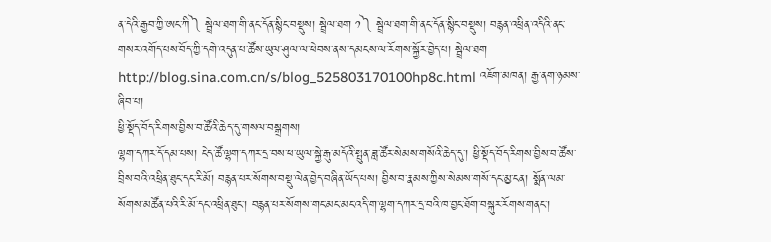ན་དེའི་རྒྱབ་ཀྱི་ཨང་ཀི༽ སྦྲེལ་ཐག་གི་ནང་དོན་སྙིང་བསྡུས། སྦྲེལ་ཐག ༡༽ སྦྲེལ་ཐག་གི་ནང་དོན་སྙིང་བསྡུས། བརྙན་འཕྲིན་འདིའི་ནང་གསར་འགོད་པས་བོད་ཀྱི་དགེ་འདུན་པ་ཚོས་ཡུལ་ཤུལ་ལ་ཕེབས་ནས་དམངས་ལ་རོགས་སྐྱོར་བྱེད་པ། སྦྲེལ་ཐག http://blog.sina.com.cn/s/blog_525803170100hp8c.html འཇོག་མཁན། རྒྱ་ནག་ཉམས་ཞིབ་པ།
ཕྱི་སྡོད་བོད་རིགས་བྱིས་བ་ཚོའི་ཆེད་དུ་གསལ་བསྒྲགས།
ལྷག་དཀར་དོ་དམ་པས། ངེད་ཚོ་ལྷག་དཀར་དྲ་བས་ཕ་ཡུལ་སྐྱེ་རྒུ་མདོའི་སྤུན་ཟླ་ཚོར་སེམས་གསོའི་ཆེད་དུ་། ཕྱི་སྡོད་བོད་རིགས་བྱིས་བ་ཚོས་བྲིས་བའི་འཕྲིན་ཐུང་དང་རི་མོ། བརྙན་པར་སོགས་བསྡུ་ལེན་བྱེད་བཞིན་ཡོད་པས། བྱིས་བ་རྣམས་ཀྱིས་སེམས་གསོ་དང་མྱ་ངན། སྨོན་ལམ་སོགས་མཚོན་པའི་རི་མོ་དང་འཕྲིན་ཐུང་། བརྙན་པར་སོགས་གང་མང་མང་འདི་ག་ལྷག་དཀར་དྲ་བའི་ཁ་བྱང་ཐོག་བསྐུར་རོགས་གནང་།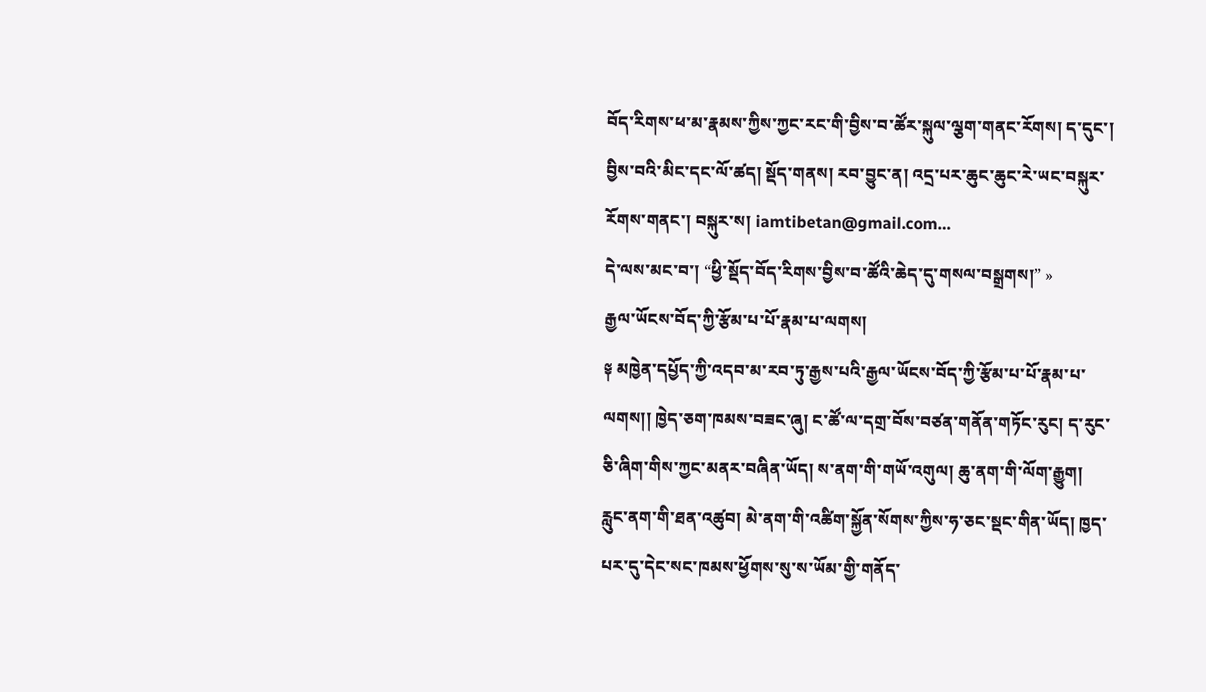བོད་རིགས་ཕ་མ་རྣམས་ཀྱིས་ཀྱང་རང་གི་བྱིས་བ་ཚོར་སྐུལ་ལྕག་གནང་རོགས། ད་དུང་། བྱིས་བའི་མིང་དང་ལོ་ཚད། སྡོད་གནས། རབ་བྱུང་ན། འདྲ་པར་ཆུང་ཆུང་རེ་ཡང་བསྐུར་རོགས་གནང་། བསྐུར་ས། iamtibetan@gmail.com…
དེ་ལས་མང་བ་། “ཕྱི་སྡོད་བོད་རིགས་བྱིས་བ་ཚོའི་ཆེད་དུ་གསལ་བསྒྲགས།” »
རྒྱལ་ཡོངས་བོད་ཀྱི་རྩོམ་པ་པོ་རྣམ་པ་ལགས།
༈ མཁྱེན་དཔྱོད་ཀྱི་འདབ་མ་རབ་ཏུ་རྒྱས་པའི་རྒྱལ་ཡོངས་བོད་ཀྱི་རྩོམ་པ་པོ་རྣམ་པ་ལགས།། ཁྱེད་ཅག་ཁམས་བཟང་ཞུ། ང་ཚོ་ལ་དགྲ་བོས་བཙན་གནོན་གཏོང་རུང། ད་རུང་ཅི་ཞིག་གིས་ཀྱང་མནར་བཞིན་ཡོད། ས་ནག་གི་གཡོ་འགུལ། ཆུ་ནག་གི་ལོག་རྒྱུག། རླུང་ནག་གི་ཐན་འཚུབ། མེ་ནག་གི་འཚིག་སྐྱོན་སོགས་ཀྱིས་ཧ་ཅང་སྡང་གིན་ཡོད། ཁྱད་པར་དུ་དེང་སང་ཁམས་ཕྱོགས་སུ་ས་ཡོམ་གྱི་གནོད་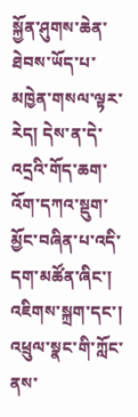སྐྱོན་ཤུགས་ཆེན་ཐེབས་ཡོད་པ་མཁྱེན་གསལ་ལྟར་རེད། དེས་ན་དེ་འདྲའི་གོད་ཆག་འོག་དཀའ་སྡུག་མྱོང་བཞིན་པ་འདི་དག་མཚོན་ཞིང་། འཇིགས་སྐྲག་དང་། འཕྲུལ་སྣང་གི་ཀློང་ནས་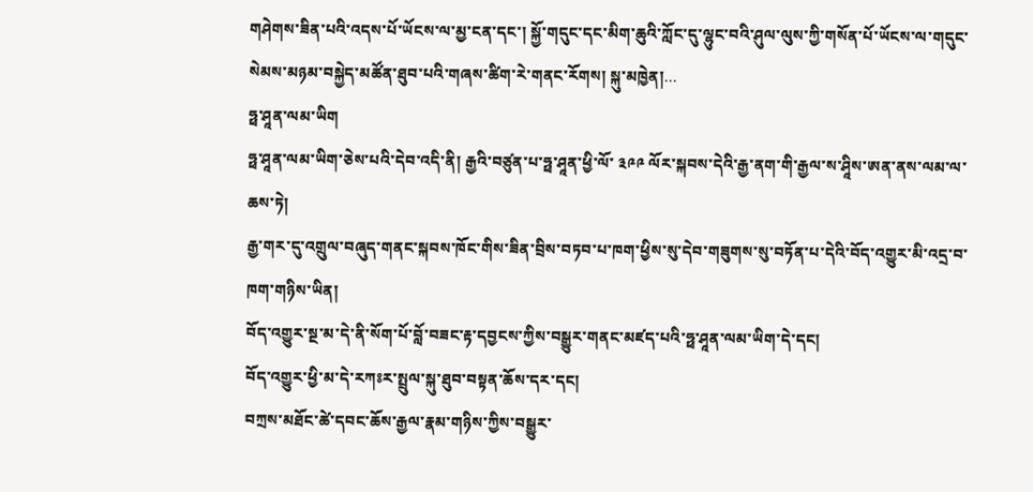གཤེགས་ཟིན་པའི་འདས་པོ་ཡོངས་ལ་མྱ་ངན་དང་། སྐྱོ་གདུང་དང་མིག་ཆུའི་ཀློང་དུ་ལྷུང་བའི་ཤུལ་ལུས་ཀྱི་གསོན་པོ་ཡོངས་ལ་གདུང་སེམས་མཉམ་བསྐྱེད་མཚོན་ཐུབ་པའི་གཞས་ཚིག་རེ་གནང་རོགས། སྐུ་མཁྱེན།…
ཧྥ་ཤཱན་ལམ་ཡིག
ཧྥ་ཤཱན་ལམ་ཡིག་ཅེས་པའི་དེབ་འདི་ནི། རྒྱའི་བཙུན་པ་ཧྥ་ཤཱན་ཕྱི་ལོ་ ༣༩༩ ལོར་སྐབས་དེའི་རྒྱ་ནག་གི་རྒྱལ་ས་ཤཱིས་ཨན་ནས་ལམ་ལ་ཆས་ཏེ།
རྒྱ་གར་དུ་འགྲུལ་བཞུད་གནང་སྐབས་ཁོང་གིས་ཟིན་བྲིས་བཏབ་པ་ཁག་ཕྱིས་སུ་དེབ་གཟུགས་སུ་བཏོན་པ་དེའི་བོད་འགྱུར་མི་འདྲ་བ་ཁག་གཉིས་ཡིན།
བོད་འགྱུར་སྔ་མ་དེ་ནི་སོག་པོ་བློ་བཟང་རྟ་དབྱངས་ཀྱིས་བསྒྱུར་གནང་མཛད་པའི་ཧྥ་ཤཱན་ལམ་ཡིག་དེ་དང།
བོད་འགྱུར་ཕྱི་མ་དེ་རཀཿར་སྤྲུལ་སྐུ་ཐུབ་བསྟན་ཆོས་དར་དང།
བཀྲས་མཐོང་ཚེ་དབང་ཆོས་རྒྱལ་རྣམ་གཉིས་ཀྱིས་བསྒྱུར་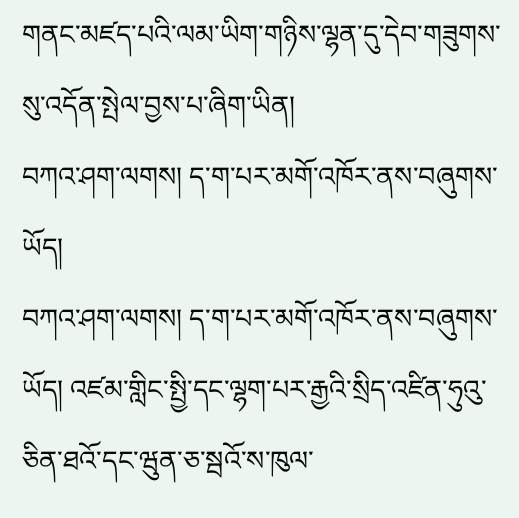གནང་མཛད་པའི་ལམ་ཡིག་གཉིས་ལྷན་དུ་དེབ་གཟུགས་སུ་འདོན་སྤེལ་བྱས་པ་ཞིག་ཡིན།
བཀའ་ཤག་ལགས། ད་ག་པར་མགོ་འཁོར་ནས་བཞུགས་ཡོད།
བཀའ་ཤག་ལགས། ད་ག་པར་མགོ་འཁོར་ནས་བཞུགས་ཡོད། འཛམ་གླིང་སྤྱི་དང་ལྷག་པར་རྒྱའི་སྲིད་འཛིན་ཧུའུ་ཅིན་ཐའོ་དང་ཝུན་ཅ་སྦའོ་ས་ཁུལ་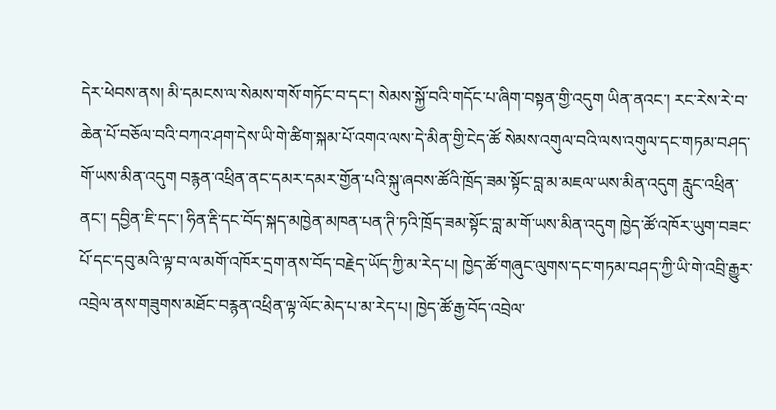དེར་ཕེབས་ནས། མི་དམངས་ལ་སེམས་གསོ་གཏོང་བ་དང་། སེམས་སྐྱོ་བའི་གདོང་པ་ཞིག་བསྟན་གྱི་འདུག ཡིན་ནའང་། རང་རེས་རེ་བ་ཆེན་པོ་བཅོལ་བའི་བཀའ་ཤག་དེས་ཡི་གེ་ཚིག་སྐམ་པོ་འགའ་ལས་དེ་མིན་གྱི་ངེད་ཚོ སེམས་འགུལ་བའི་ལས་འགུལ་དང་གཏམ་བཤད་གོ་ཡས་མིན་འདུག བརྙན་འཕྲིན་ནང་དམར་དམར་གྱོན་པའི་སྐུ་ཞབས་ཚོའི་ཁྲོད་ཟམ་སྟོང་བླ་མ་མཇལ་ཡས་མིན་འདུག རླུང་འཕྲིན་ནང་། དབྱིན་ཇི་དང་། ཧིན་རྡི་དང་བོད་སྐད་མཁྱེན་མཁན་པན་ཊི་ཏའི་ཁྲོད་ཟམ་སྟོང་བླ་མ་གོ་ཡས་མིན་འདུག ཁྱེད་ཚོ་འཁོར་ཡུག་བཟང་པོ་དང་དབུ་མའི་ལྟ་བ་ལ་མགོ་འཁོར་དྲག་ནས་བོད་བརྗེད་ཡོད་ཀྱི་མ་རེད་པ། ཁྱེད་ཚོ་གཞུང་ལུགས་དང་གཏམ་བཤད་ཀྱི་ཡི་གེ་འབྲི་རྒྱུར་འབྲེལ་ནས་གཟུགས་མཐོང་བརྙན་འཕྲིན་ལྟ་ལོང་མེད་པ་མ་རེད་པ། ཁྱེད་ཚོ་རྒྱ་བོད་འབྲེལ་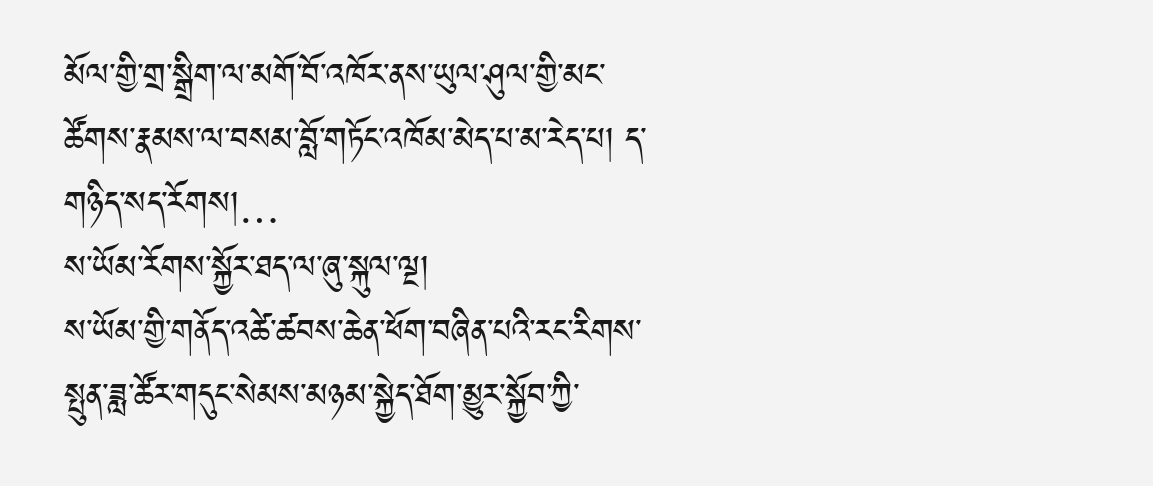མོལ་གྱི་གྲ་སྒྲིག་ལ་མགོ་བོ་འཁོར་ནས་ཡུལ་ཤུལ་གྱི་མང་ཚོགས་རྣམས་ལ་བསམ་བློ་གཏོང་འཁོམ་མེད་པ་མ་རེད་པ། ད་གཉིད་སད་རོགས།…
ས་ཡོམ་རོགས་སྐྱོར་ཐད་ལ་ཞུ་སྐུལ་ལྔ།
ས་ཡོམ་གྱི་གནོད་འཚེ་ཚབས་ཆེན་ཕོག་བཞིན་པའི་རང་རིགས་སྤུན་ཟླ་ཚོར་གདུང་སེམས་མཉམ་སྐྱེད་ཐོག་མྱུར་སྐྱོབ་ཀྱི་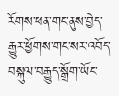རོགས་ཕན་གང་ནུས་བྱེད་རྒྱུར་ཕྱོགས་གང་སར་འབོད་བསྐུལ་བརྒྱུད་སྒྲོག་ཡོང་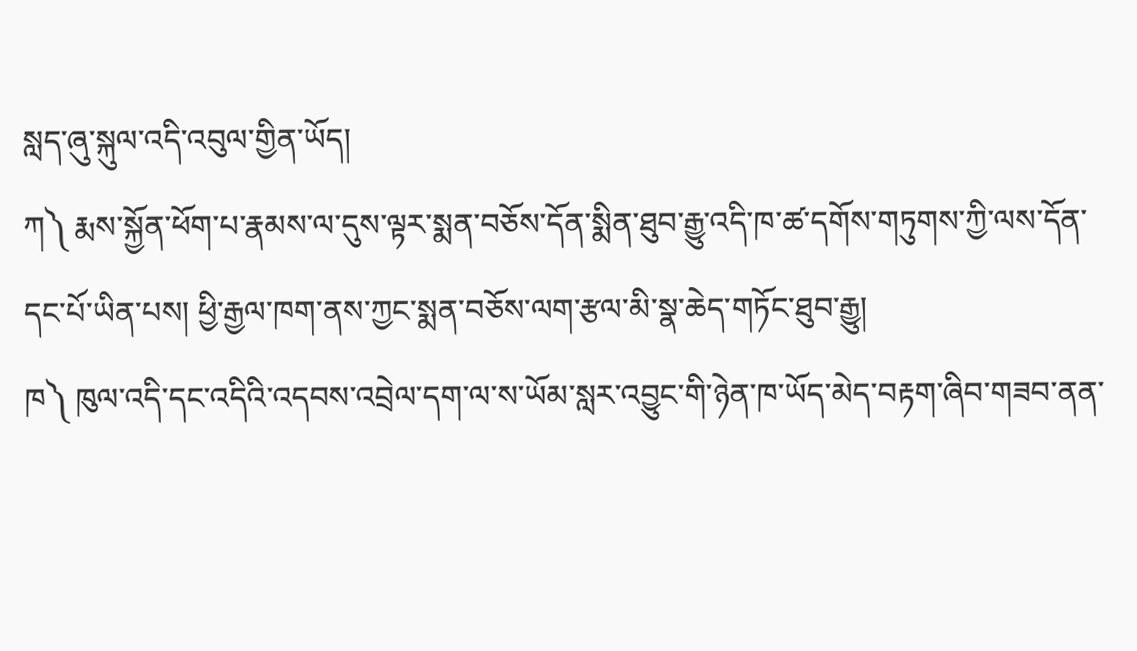སླད་ཞུ་སྐུལ་འདི་འབུལ་གྱིན་ཡོད།
ཀ༽ རྨས་སྐྱོན་ཕོག་པ་རྣམས་ལ་དུས་ལྟར་སྨན་བཅོས་དོན་སྨིན་ཐུབ་རྒྱུ་འདི་ཁ་ཚ་དགོས་གཏུགས་ཀྱི་ལས་དོན་དང་པོ་ཡིན་པས། ཕྱི་རྒྱལ་ཁག་ནས་ཀྱང་སྨན་བཅོས་ལག་རྩལ་མི་སྣ་ཆེད་གཏོང་ཐུབ་རྒྱུ།
ཁ༽ ཁུལ་འདི་དང་འདིའི་འདབས་འབྲེལ་དག་ལ་ས་ཡོམ་སླར་འབྱུང་གི་ཉེན་ཁ་ཡོད་མེད་བརྟག་ཞིབ་གཟབ་ནན་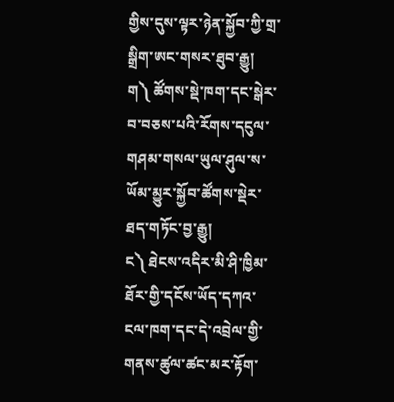གྱིས་དུས་ལྟར་ཉེན་སྐྱོབ་ཀྱི་གྲ་སྒྲིག་ཨང་གསར་ཐུབ་རྒྱུ།
ག༽ ཚོགས་སྡེ་ཁག་དང་སྒེར་བ་བཅས་པའི་རོགས་དངུལ་གཤམ་གསལ་ཡུལ་ཤུལ་ས་ཡོམ་མྱུར་སྐྱོབ་ཚོགས་སྡེར་ཐད་གཏོང་བྱ་རྒྱུ།
ང༽ ཐེངས་འདིར་མི་ཤི་ཁྱིམ་ཐོར་གྱི་དངོས་ཡོད་དཀའ་ངལ་ཁག་དང་དེ་འབྲེལ་གྱི་གནས་ཚུལ་ཚང་མར་རྟོག་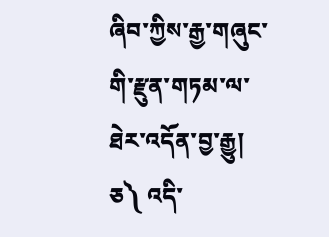ཞིབ་ཀྱིས་རྒྱ་གཞུང་གི་རྫུན་གཏམ་ལ་ཐེར་འདོན་བྱ་རྒྱུ།
ཅ༽ འདི་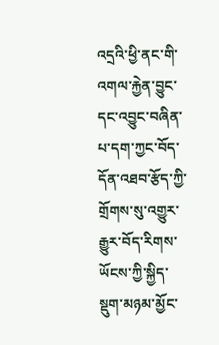འདྲའི་ཕྱི་ནང་གི་འགལ་རྐྱེན་བྱུང་དང་འབྱུང་བཞིན་པ་དག་ཀྱང་བོད་དོན་འཐབ་རྩོད་ཀྱི་གྲོགས་སུ་འགྱུར་རྒྱུར་བོད་རིགས་ཡོངས་ཀྱི་སྐྱིད་སྡུག་མཉམ་མྱོང་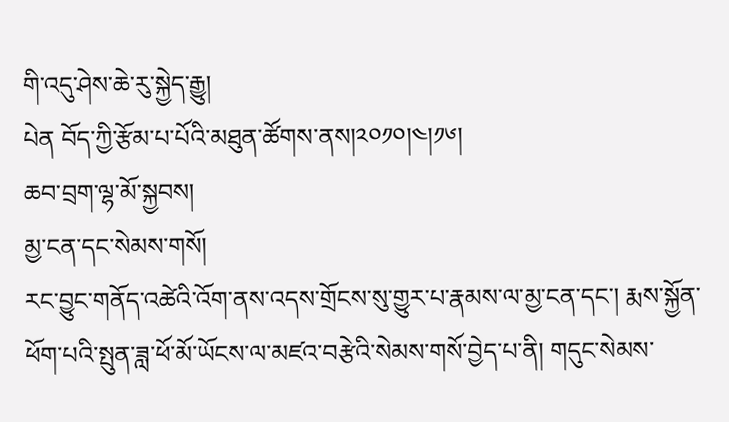གི་འདུ་ཤེས་ཆེ་རུ་སྐྱེད་རྒྱུ།
པེན བོད་ཀྱི་རྩོམ་པ་པོའི་མཐུན་ཚོགས་ནས།༢༠༡༠།༤།༡༦།
ཆབ་བྲག་ལྷ་མོ་སྐྱབས།
མྱ་ངན་དང་སེམས་གསོ།
རང་བྱུང་གནོད་འཚེའི་འོག་ནས་འདས་གྲོངས་སུ་གྱུར་པ་རྣམས་ལ་མྱ་ངན་དང་། རྨས་སྐྱོན་ཕོག་པའི་སྤུན་ཟླ་ཕོ་མོ་ཡོངས་ལ་མཛའ་བརྩེའི་སེམས་གསོ་བྱེད་པ་ནི། གདུང་སེམས་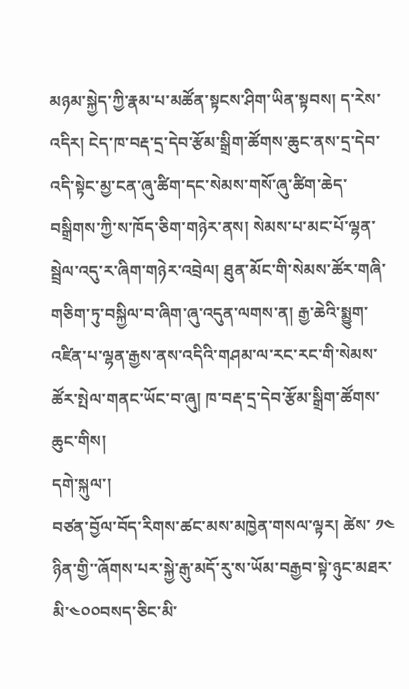མཉམ་སྐྱེད་ཀྱི་རྣམ་པ་མཚོན་སྟངས་ཤིག་ཡིན་སྟབས། ད་རེས་འདིར། ངེད་ཁ་བརྡ་དྲ་དེབ་རྩོམ་སྒྲིག་ཚོགས་ཆུང་ནས་དྲ་དེབ་འདི་སྟེང་མྱ་ངན་ཞུ་ཚིག་དང་སེམས་གསོ་ཞུ་ཚིག་ཆེད་བསྒྲིགས་ཀྱི་ས་ཁོད་ཅིག་གཉེར་ནས། སེམས་པ་མང་པོ་ལྷན་སྦྲེལ་འདུ་ར་ཞིག་གཉེར་འབྲེལ། ཐུན་མོང་གི་སེམས་ཚོར་གཞི་གཅིག་ཏུ་བསྐྱིལ་བ་ཞིག་ཞུ་འདུན་ལགས་ན། རྒྱ་ཆེའི་སྨྱུག་འཛིན་པ་ལྷན་རྒྱས་ནས་འདིའི་གཤམ་ལ་རང་རང་གི་སེམས་ཚོར་སྤེལ་གནང་ཡོང་བ་ཞུ། ཁ་བརྡ་དྲ་དེབ་རྩོམ་སྒྲིག་ཚོགས་ཆུང་གིས།
དགེ་སྐུལ་།
བཙན་བྱོལ་བོད་རིགས་ཚང་མས་མཁྱེན་གསལ་ལྟར། ཚེས་ ༡༤ ཉིན་གྱི་་ཞོགས་པར་སྐྱེ་རྒུ་མདོ་རུ་ས་ཡོམ་བརྒྱབ་སྟེ་ཉུང་མཐར་མི་༤༠༠བསད་ཅིང་མི་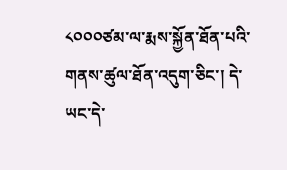༨༠༠༠ཙམ་ལ་རྨས་སྐྱོན་ཐོན་པའི་གནས་ཚུལ་ཐོན་འདུག་ཅིང་། དེ་ཡང་དེ་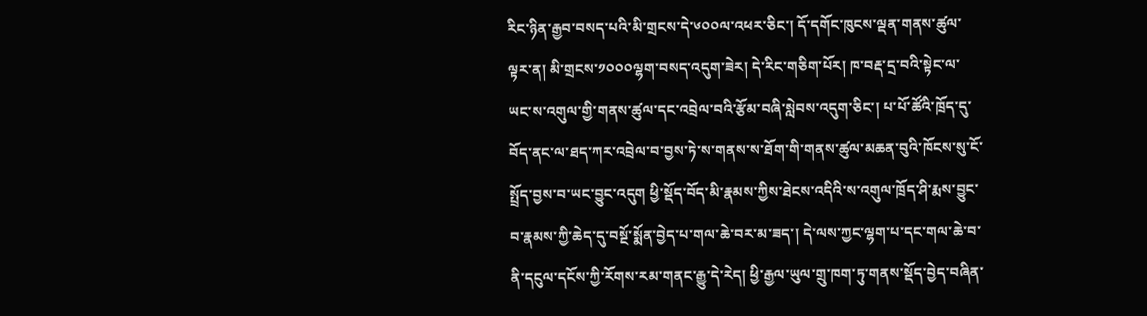རིང་ཉིན་རྒྱབ་བསད་པའི་མི་གྲངས་དེ་༦༠༠ལ་འཕར་ཅིང་། དོ་དགོང་ཁུངས་ལྡན་གནས་ཚུལ་ལྟར་ན། མི་གྲངས་༡༠༠༠ལྷག་བསད་འདུག་ཟེར། དེ་རིང་གཅིག་པོར། ཁ་བརྡ་དྲ་བའི་སྟེང་ལ་ཡང་ས་འགུལ་གྱི་གནས་ཚུལ་དང་འབྲེལ་བའི་རྩོམ་བཞི་སླེབས་འདུག་ཅིང་། པ་པོ་ཚོའི་ཁྲོད་དུ་བོད་ནང་ལ་ཐད་ཀར་འབྲེལ་བ་བྱས་ཏེ་ས་གནས་ས་ཐོག་གི་གནས་ཚུལ་མཆན་བུའི་ཁོངས་སུ་ངོ་སྤྲོད་བྱས་བ་ཡང་བྱུང་འདུག ཕྱི་སྡོད་བོད་མི་རྣམས་ཀྱིས་ཐེངས་འདིའི་ས་འགུལ་ཁྲོད་ཤི་རྨས་བྱུང་བ་རྣམས་ཀྱི་ཆེད་དུ་བསྔོ་སྨོན་བྱེད་པ་གལ་ཆེ་བར་མ་ཟད་། དེ་ལས་ཀྱང་ལྷག་པ་དང་གལ་ཆེ་བ་ནི་དངུལ་དངོས་ཀྱི་རོགས་རམ་གནང་རྒྱུ་དེ་རེད། ཕྱི་རྒྱལ་ཡུལ་གྲུ་ཁག་ཏུ་གནས་སྡོད་བྱེད་བཞིན་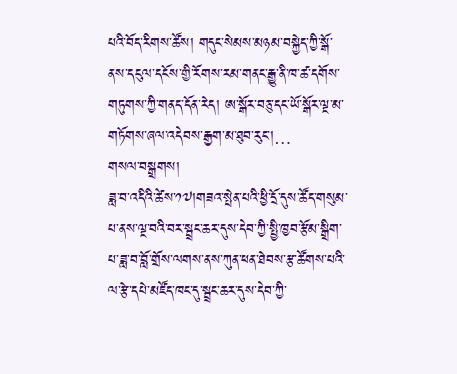པའི་བོད་རིགས་ཚོས། གདུང་སེམས་མཉམ་བསྐྱེད་ཀྱི་སྒོ་ནས་དངུལ་དངོས་གྱི་རོགས་རམ་གནང་རྒྱུ་ནི་ཁ་ཚ་དགོས་གཏུགས་ཀྱི་གནད་དོན་རེད། ཨ་སྒོར་བཅུ་དང་ཡོ་སྒོར་ལྔ་མ་གཏོགས་ཞལ་འདེབས་རྒྱག་མ་ཐུབ་རུང་།…
གསལ་བསྒྲགས།
ཟླ་བ་འདིའི་ཚེས་༡༧།གཟའ་སྤེན་པའི་ཕྱི་དྲོ་དུས་ཚོད་གསུམ་པ་ནས་ལྔ་བའི་བར་སྦྲང་ཆར་དུས་དེབ་ཀྱི་སྤྱི་ཁྱབ་རྩོམ་སྒྲིག་པ་ཟླ་བ་བློ་གྲོས་ལགས་ནས་ཀུན་ཕན་ཐེབས་རྩ་ཚོགས་པའི་ལ་རྩེ་དཔེ་མཛོད་ཁང་དུ་སྦྲང་ཆར་དུས་དེབ་ཀྱི་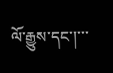ལོ་རྒྱུས་དང་།་་་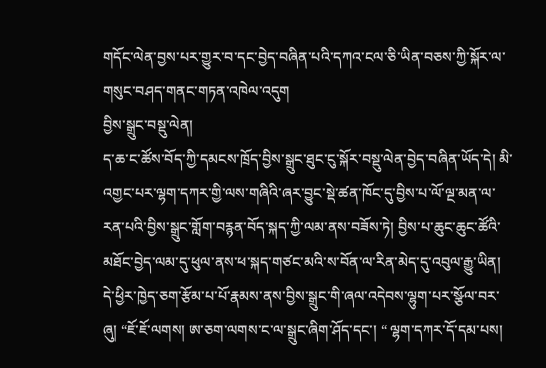གདོང་ལེན་བྱས་པར་གྱུར་བ་དང་བྱེད་བཞིན་པའི་དཀའ་ངལ་ཅི་ཡིན་བཅས་ཀྱི་སྐོར་ལ་གསུང་བཤད་གནང་གཏན་འཁེལ་འདུག
བྱིས་སྒྲུང་བསྡུ་ལེན།
ད་ཆ་ང་ཚོས་བོད་ཀྱི་དམངས་ཁྲོད་བྱིས་སྒྲུང་ཐུང་ངུ་སྐོར་བསྡུ་ལེན་བྱེད་བཞིན་ཡོད་དེ། མི་འགྱང་པར་ལྷག་དཀར་གྱི་ལས་གཞིའི་ཞར་བྱུང་སྡེ་ཚན་ཁོང་དུ་བྱིས་པ་ལོ་ལྔ་མན་ལ་རན་པའི་བྱིས་སྒྲུང་གློག་བརྙན་བོད་སྐད་ཀྱི་ལམ་ནས་བཟོས་ཏེ། བྱིས་པ་ཆུང་ཆུང་ཚོའི་མཐོང་བྱེད་ལམ་དུ་ཕུལ་ནས་ཕ་སྐད་གཙང་མའི་ས་བོན་ལ་རིན་མེད་དུ་འབུལ་རྒྱུ་ཡིན། དེ་ཕྱིར་ཁྱེད་ཅག་རྩོམ་པ་པོ་རྣམས་ནས་བྱིས་སྒྲུང་གི་ཞལ་འདེབས་ལྷུག་པར་སྩོལ་བར་ཞུ། “ཇོ་ཇོ་ལགས། ཨ་ཅག་ལགས་ང་ལ་སྒྲུང་ཞིག་ཤོད་དང་། “ ལྷག་དཀར་དོ་དམ་པས།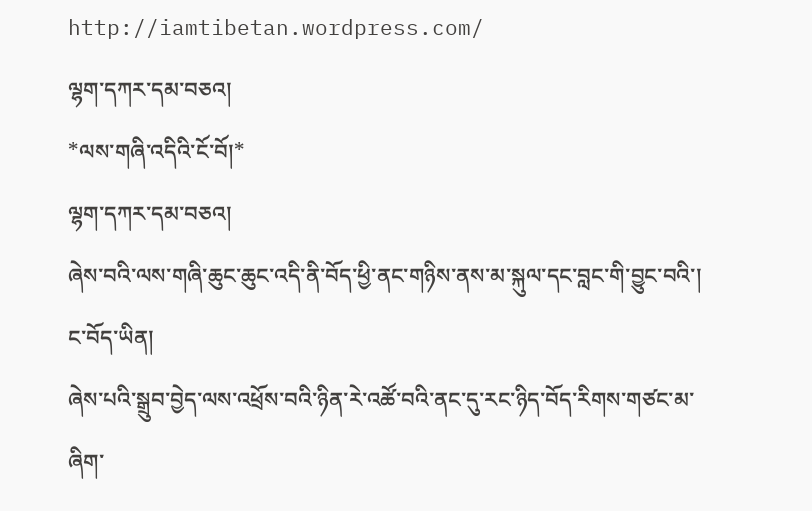http://iamtibetan.wordpress.com/
ལྷག་དཀར་དམ་བཅའ།
*ལས་གཞི་འདིའི་ངོ་བོ།*
ལྷག་དཀར་དམ་བཅའ།
ཞེས་བའི་ལས་གཞི་ཆུང་ཆུང་འདི་ནི་བོད་ཕྱི་ནང་གཉིས་ནས་མ་སྐུལ་དང་བླང་གི་བྱུང་བའི་།
ང་བོད་ཡིན།
ཞེས་པའི་སྒྲུབ་བྱེད་ལས་འཕྲོས་བའི་ཉིན་རེ་འཚོ་བའི་ནང་དུ་རང་ཉིད་བོད་རིགས་གཙང་མ་ཞིག་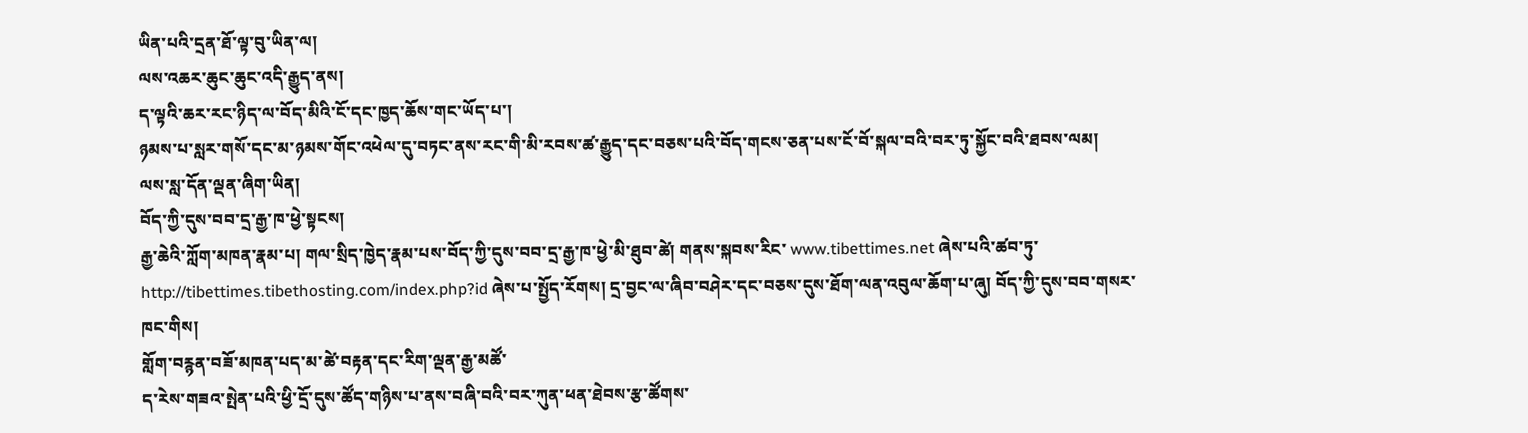ཡིན་པའི་དྲན་ཐོ་ལྟ་བུ་ཡིན་ལ།
ལས་འཆར་ཆུང་ཆུང་འདི་རྒྱུད་ནས།
ད་ལྟའི་ཆར་རང་ཉིད་ལ་བོད་མིའི་ངོ་དང་ཁྱད་ཆོས་གང་ཡོད་པ་།
ཉམས་པ་སླར་གསོ་དང་མ་ཉམས་གོང་འཕེལ་དུ་བཏང་ནས་རང་གི་མི་རབས་ཚ་རྒྱུད་དང་བཅས་པའི་བོད་གངས་ཅན་པས་ངོ་བོ་སྐལ་བའི་བར་ཏུ་སྐྱོང་བའི་ཐབས་ལམ།
ལས་སླ་དོན་ལྡན་ཞིག་ཡིན།
བོད་ཀྱི་དུས་བབ་དྲ་རྒྱ་ཁ་ཕྱེ་སྟངས།
རྒྱ་ཆེའི་ཀློག་མཁན་རྣམ་པ། གལ་སྲིད་ཁྱེད་རྣམ་པས་བོད་ཀྱི་དུས་བབ་དྲ་རྒྱ་ཁ་ཕྱེ་མི་ཐུབ་ཚེ། གནས་སྐབས་རིང་ www.tibettimes.net ཞེས་པའི་ཚབ་ཏུ་ http://tibettimes.tibethosting.com/index.php?id ཞེས་པ་སྤྱོད་རོགས། དྲ་བྱང་ལ་ཞིབ་བཤེར་དང་བཅས་དུས་ཐོག་ལན་འབུལ་ཆོག་པ་ཞུ། བོད་ཀྱི་དུས་བབ་གསར་ཁང་གིས།
གློག་བརྙན་བཟོ་མཁན་པད་མ་ཚེ་བརྟན་དང་རིག་ལྡན་རྒྱ་མཚོ་
ད་རེས་གཟའ་སྤེན་པའི་ཕྱི་དྲོ་དུས་ཚོད་གཉིས་པ་ནས་བཞི་བའི་བར་ཀུན་ཕན་ཐེབས་རྩ་ཚོགས་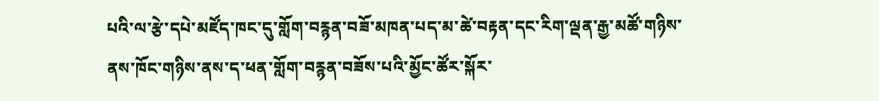པའི་ལ་རྩེ་དཔེ་མཛོད་ཁང་དུ་གློག་བརྙན་བཟོ་མཁན་པད་མ་ཚེ་བརྟན་དང་རིག་ལྡན་རྒྱ་མཚོ་གཉིས་ནས་ཁོང་གཉིས་ནས་ད་ཕན་གློག་བརྙན་བཟོས་པའི་མྱོང་ཚོར་སྐོར་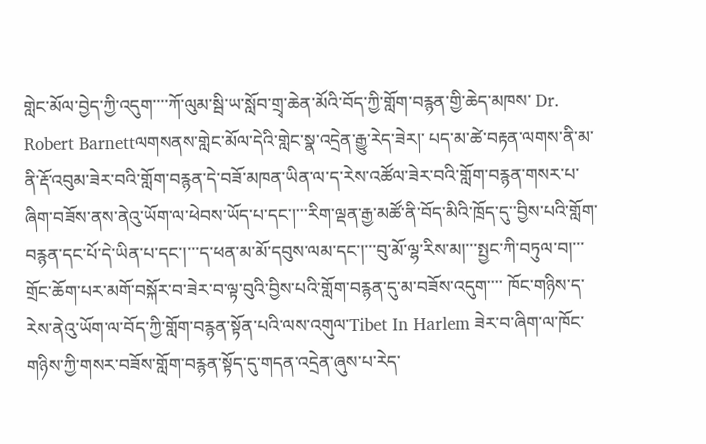གླེང་མོལ་བྱེད་ཀྱི་འདུག་་་་ཀོ་ལུམ་སྦི་ཡ་སློབ་གྲྭ་ཆེན་མོའི་བོད་ཀྱི་གློག་བརྙན་གྱི་ཆེད་མཁས་ Dr. Robert Barnettལགསནས་གླེང་མོལ་དེའི་གླེང་སྣ་འདྲེན་རྒྱུ་རེད་ཟེར།་ པད་མ་ཚེ་བརྟན་ལགས་ནི་མ་ནི་རྡོ་འབུམ་ཟེར་བའི་གློག་བརྙན་དེ་བཟོ་མཁན་ཡིན་ལ་ད་རེས་འཚོལ་ཟེར་བའི་གློག་བརྙན་གསར་པ་ཞིག་བཟོས་ནས་ནེའུ་ཡོག་ལ་ཕེབས་ཡོད་པ་དང་།་་་རིག་ལྡན་རྒྱ་མཚོ་ནི་བོད་མིའི་ཁྲོད་དུ་་བྱིས་པའི་གློག་བརྙན་དང་པོ་དེ་ཡིན་པ་དང་།་་་ད་ཕན་མ་མོ་དབུས་ལམ་དང་།་་་བུ་མོ་ལྷ་རིས་མ།་་་སྤྱང་ཀི་བཏུལ་བ།་་་གྲོང་ཆོག་པར་མགོ་བསྐོར་བ་ཟེར་བ་ལྟ་བུའི་བྱིས་པའི་གློག་བརྙན་དུ་མ་བཟོས་འདུག་་་་ ཁོང་གཉིས་ད་རེས་ནེའུ་ཡོག་ལ་བོད་ཀྱི་གློག་བརྙན་སྟོན་པའི་ལས་འགུལ་Tibet In Harlem ཟེར་བ་ཞིག་ལ་ཁོང་གཉིས་ཀྱི་གསར་བཟོས་གློག་བརྙན་སྟོད་དུ་གདན་འདྲེན་ཞུས་པ་རེད་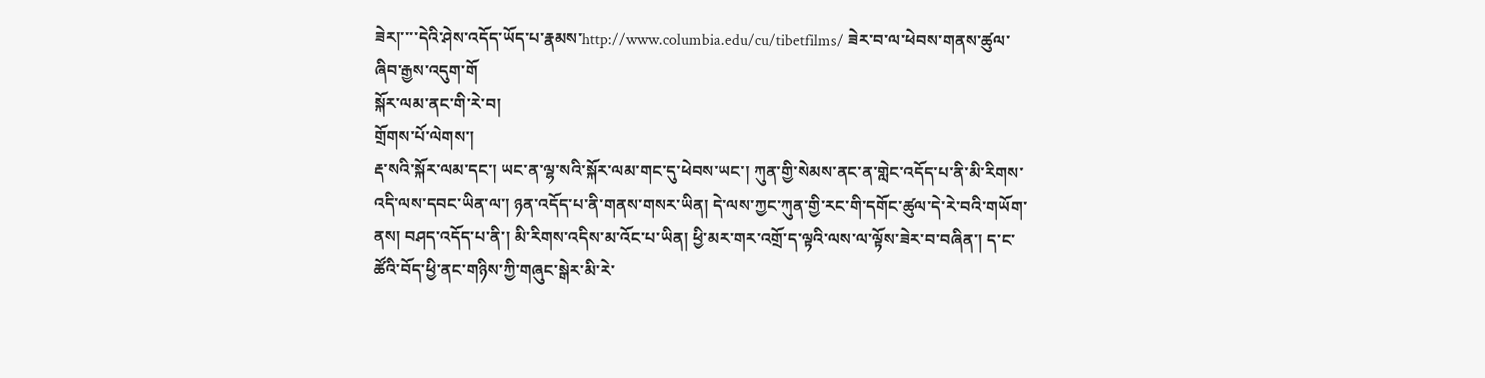ཟེར།་་་་དེའི་ཤེས་འདོད་ཡོད་པ་རྣམས་http://www.columbia.edu/cu/tibetfilms/ ཟེར་བ་ལ་ཕེབས་གནས་ཚུལ་ཞིབ་རྒྱས་འདུག་གོ
སྐོར་ལམ་ནང་གི་རེ་བ།
གྲོགས་པོ་ལེགས་།
རྡ་སའི་སྐོར་ལམ་དང་། ཡང་ན་ལྷ་སའི་སྐོར་ལམ་གང་དུ་ཕེབས་ཡང་། ཀུན་གྱི་སེམས་ནང་ན་གླེང་འདོད་པ་ནི་མི་རིགས་འདི་ལས་དབང་ཡིན་ལ་། ཉན་འདོད་པ་ནི་གནས་གསར་ཡིན། དེ་ལས་ཀྱང་ཀུན་གྱི་རང་གི་དགོང་ཚུལ་དེ་རེ་བའི་གཡོག་ནས། བཤད་འདོད་པ་ནི་། མི་རིགས་འདིས་མ་འོང་པ་ཡིན། ཕྱི་མར་གར་འགྲོ་ད་ལྟའི་ལས་ལ་ལྟོས་ཟེར་བ་བཞིན་། ད་ང་ཚོའི་བོད་ཕྱི་ནང་གཉིས་ཀྱི་གཞུང་སྒེར་མི་རེ་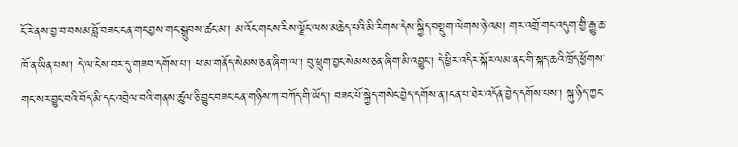ངོ་རེ་ནས་བྱ་བ་བསམ་བློ་བཟང་ངན་གང་བྱས་གང་སྒྲུབས་ཚང་མ་། མ་འོང་གངས་རིས་ལྗོང་ལས་མཆེད་པའི་མི་རིགས་དེས་སྐྱིད་བསྡུག་ལེགས་ཉེ་འམ། གར་འགྲོ་གང་འདུག་གྱི་རྒྱུ་ཆ་ཁོ་ན་ཡིན་པས་། དེ་ལ་ངེས་བར་དུ་གཟབ་དགོས་པ་། ཕ་མ་གནོད་སེམས་ཅན་ཞིག་ལ་། བུ་ཕྲུག་བྱང་སེམས་ཅན་ཞིག་མི་འབྱུང་། དེ་ཕྱིར་འདིར་སྐོར་ལམ་ནང་གི་སྐད་ཆའི་ཁྲོད་ཕྱོགས་གང་སར་བྱུང་བའི་བོད་མི་དང་འབྲེལ་བའི་གནས་ཚུལ་ཅི་བྱུང་བཟང་ངན་གཉིས་ཀ་བཀོད་གི་ཡོད་། བཟང་པོ་སྐྱེད་གསེང་བྱེད་དགོས་ན་།ངན་པ་ཐེར་འདོན་བྱེད་དགོས་པས་། སྐུ་ཉིད་ཀྱང་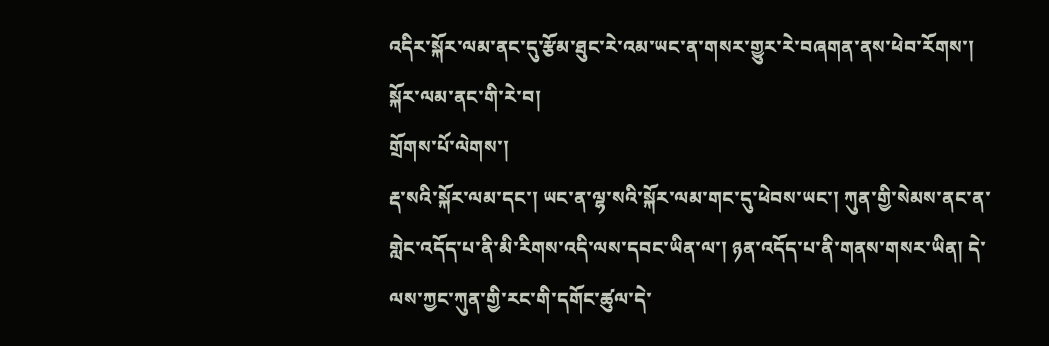འདིར་སྐོར་ལམ་ནང་དུ་རྩོམ་ཐུང་རེ་འམ་ཡང་ན་གསར་གྱུར་རེ་བཞགན་ནས་ཕེབ་རོགས་།
སྐོར་ལམ་ནང་གི་རེ་བ།
གྲོགས་པོ་ལེགས་།
རྡ་སའི་སྐོར་ལམ་དང་། ཡང་ན་ལྷ་སའི་སྐོར་ལམ་གང་དུ་ཕེབས་ཡང་། ཀུན་གྱི་སེམས་ནང་ན་གླེང་འདོད་པ་ནི་མི་རིགས་འདི་ལས་དབང་ཡིན་ལ་། ཉན་འདོད་པ་ནི་གནས་གསར་ཡིན། དེ་ལས་ཀྱང་ཀུན་གྱི་རང་གི་དགོང་ཚུལ་དེ་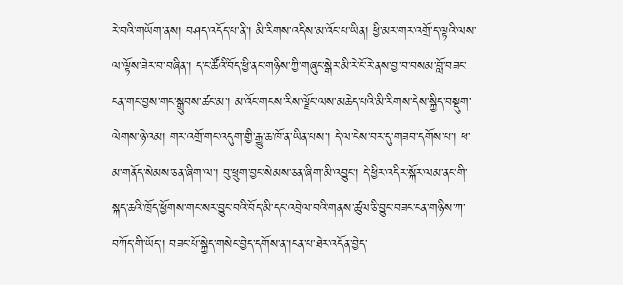རེ་བའི་གཡོག་ནས། བཤད་འདོད་པ་ནི་། མི་རིགས་འདིས་མ་འོང་པ་ཡིན། ཕྱི་མར་གར་འགྲོ་ད་ལྟའི་ལས་ལ་ལྟོས་ཟེར་བ་བཞིན་། ད་ང་ཚོའི་བོད་ཕྱི་ནང་གཉིས་ཀྱི་གཞུང་སྒེར་མི་རེ་ངོ་རེ་ནས་བྱ་བ་བསམ་བློ་བཟང་ངན་གང་བྱས་གང་སྒྲུབས་ཚང་མ་། མ་འོང་གངས་རིས་ལྗོང་ལས་མཆེད་པའི་མི་རིགས་དེས་སྐྱིད་བསྡུག་ལེགས་ཉེ་འམ། གར་འགྲོ་གང་འདུག་གྱི་རྒྱུ་ཆ་ཁོ་ན་ཡིན་པས་། དེ་ལ་ངེས་བར་དུ་གཟབ་དགོས་པ་། ཕ་མ་གནོད་སེམས་ཅན་ཞིག་ལ་། བུ་ཕྲུག་བྱང་སེམས་ཅན་ཞིག་མི་འབྱུང་། དེ་ཕྱིར་འདིར་སྐོར་ལམ་ནང་གི་སྐད་ཆའི་ཁྲོད་ཕྱོགས་གང་སར་བྱུང་བའི་བོད་མི་དང་འབྲེལ་བའི་གནས་ཚུལ་ཅི་བྱུང་བཟང་ངན་གཉིས་ཀ་བཀོད་གི་ཡོད་། བཟང་པོ་སྐྱེད་གསེང་བྱེད་དགོས་ན་།ངན་པ་ཐེར་འདོན་བྱེད་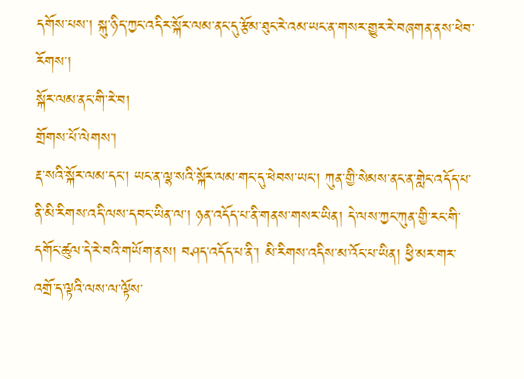དགོས་པས་། སྐུ་ཉིད་ཀྱང་འདིར་སྐོར་ལམ་ནང་དུ་རྩོམ་ཐུང་རེ་འམ་ཡང་ན་གསར་གྱུར་རེ་བཞགན་ནས་ཕེབ་རོགས་།
སྐོར་ལམ་ནང་གི་རེ་བ།
གྲོགས་པོ་ལེགས་།
རྡ་སའི་སྐོར་ལམ་དང་། ཡང་ན་ལྷ་སའི་སྐོར་ལམ་གང་དུ་ཕེབས་ཡང་། ཀུན་གྱི་སེམས་ནང་ན་གླེང་འདོད་པ་ནི་མི་རིགས་འདི་ལས་དབང་ཡིན་ལ་། ཉན་འདོད་པ་ནི་གནས་གསར་ཡིན། དེ་ལས་ཀྱང་ཀུན་གྱི་རང་གི་དགོང་ཚུལ་དེ་རེ་བའི་གཡོག་ནས། བཤད་འདོད་པ་ནི་། མི་རིགས་འདིས་མ་འོང་པ་ཡིན། ཕྱི་མར་གར་འགྲོ་ད་ལྟའི་ལས་ལ་ལྟོས་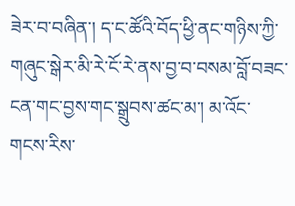ཟེར་བ་བཞིན་། ད་ང་ཚོའི་བོད་ཕྱི་ནང་གཉིས་ཀྱི་གཞུང་སྒེར་མི་རེ་ངོ་རེ་ནས་བྱ་བ་བསམ་བློ་བཟང་ངན་གང་བྱས་གང་སྒྲུབས་ཚང་མ་། མ་འོང་གངས་རིས་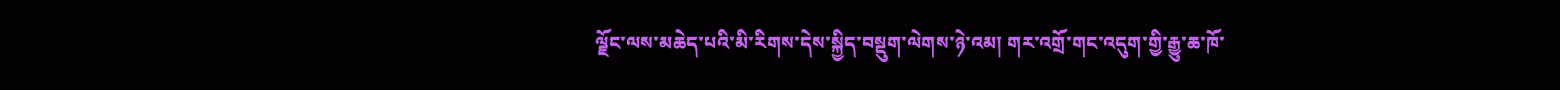ལྗོང་ལས་མཆེད་པའི་མི་རིགས་དེས་སྐྱིད་བསྡུག་ལེགས་ཉེ་འམ། གར་འགྲོ་གང་འདུག་གྱི་རྒྱུ་ཆ་ཁོ་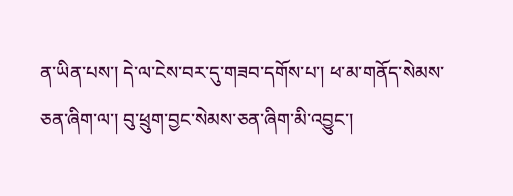ན་ཡིན་པས་། དེ་ལ་ངེས་བར་དུ་གཟབ་དགོས་པ་། ཕ་མ་གནོད་སེམས་ཅན་ཞིག་ལ་། བུ་ཕྲུག་བྱང་སེམས་ཅན་ཞིག་མི་འབྱུང་།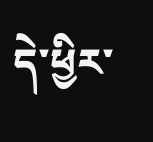དེ་ཕྱིར་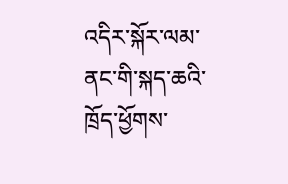འདིར་སྐོར་ལམ་ནང་གི་སྐད་ཆའི་ཁྲོད་ཕྱོགས་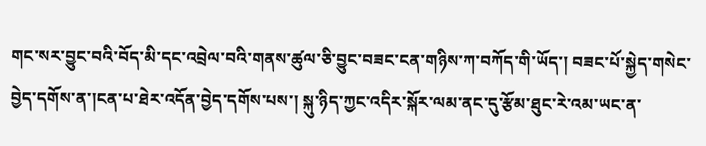གང་སར་བྱུང་བའི་བོད་མི་དང་འབྲེལ་བའི་གནས་ཚུལ་ཅི་བྱུང་བཟང་ངན་གཉིས་ཀ་བཀོད་གི་ཡོད་། བཟང་པོ་སྐྱེད་གསེང་བྱེད་དགོས་ན་།ངན་པ་ཐེར་འདོན་བྱེད་དགོས་པས་། སྐུ་ཉིད་ཀྱང་འདིར་སྐོར་ལམ་ནང་དུ་རྩོམ་ཐུང་རེ་འམ་ཡང་ན་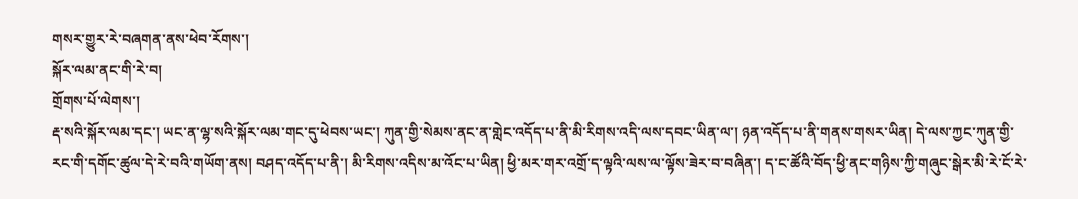གསར་གྱུར་རེ་བཞགན་ནས་ཕེབ་རོགས་།
སྐོར་ལམ་ནང་གི་རེ་བ།
གྲོགས་པོ་ལེགས་།
རྡ་སའི་སྐོར་ལམ་དང་། ཡང་ན་ལྷ་སའི་སྐོར་ལམ་གང་དུ་ཕེབས་ཡང་། ཀུན་གྱི་སེམས་ནང་ན་གླེང་འདོད་པ་ནི་མི་རིགས་འདི་ལས་དབང་ཡིན་ལ་། ཉན་འདོད་པ་ནི་གནས་གསར་ཡིན། དེ་ལས་ཀྱང་ཀུན་གྱི་རང་གི་དགོང་ཚུལ་དེ་རེ་བའི་གཡོག་ནས། བཤད་འདོད་པ་ནི་། མི་རིགས་འདིས་མ་འོང་པ་ཡིན། ཕྱི་མར་གར་འགྲོ་ད་ལྟའི་ལས་ལ་ལྟོས་ཟེར་བ་བཞིན་། ད་ང་ཚོའི་བོད་ཕྱི་ནང་གཉིས་ཀྱི་གཞུང་སྒེར་མི་རེ་ངོ་རེ་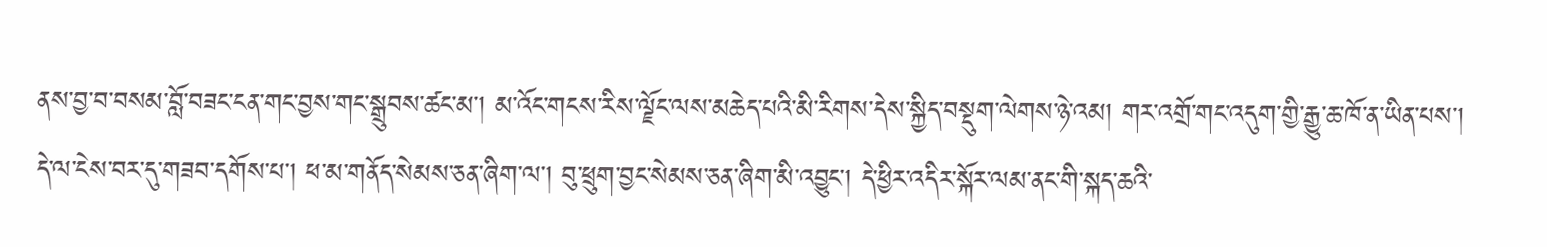ནས་བྱ་བ་བསམ་བློ་བཟང་ངན་གང་བྱས་གང་སྒྲུབས་ཚང་མ་། མ་འོང་གངས་རིས་ལྗོང་ལས་མཆེད་པའི་མི་རིགས་དེས་སྐྱིད་བསྡུག་ལེགས་ཉེ་འམ། གར་འགྲོ་གང་འདུག་གྱི་རྒྱུ་ཆ་ཁོ་ན་ཡིན་པས་། དེ་ལ་ངེས་བར་དུ་གཟབ་དགོས་པ་། ཕ་མ་གནོད་སེམས་ཅན་ཞིག་ལ་། བུ་ཕྲུག་བྱང་སེམས་ཅན་ཞིག་མི་འབྱུང་། དེ་ཕྱིར་འདིར་སྐོར་ལམ་ནང་གི་སྐད་ཆའི་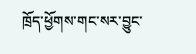ཁྲོད་ཕྱོགས་གང་སར་བྱུང་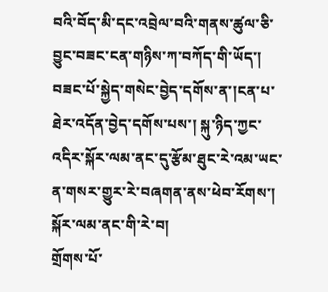བའི་བོད་མི་དང་འབྲེལ་བའི་གནས་ཚུལ་ཅི་བྱུང་བཟང་ངན་གཉིས་ཀ་བཀོད་གི་ཡོད་། བཟང་པོ་སྐྱེད་གསེང་བྱེད་དགོས་ན་།ངན་པ་ཐེར་འདོན་བྱེད་དགོས་པས་། སྐུ་ཉིད་ཀྱང་འདིར་སྐོར་ལམ་ནང་དུ་རྩོམ་ཐུང་རེ་འམ་ཡང་ན་གསར་གྱུར་རེ་བཞགན་ནས་ཕེབ་རོགས་།
སྐོར་ལམ་ནང་གི་རེ་བ།
གྲོགས་པོ་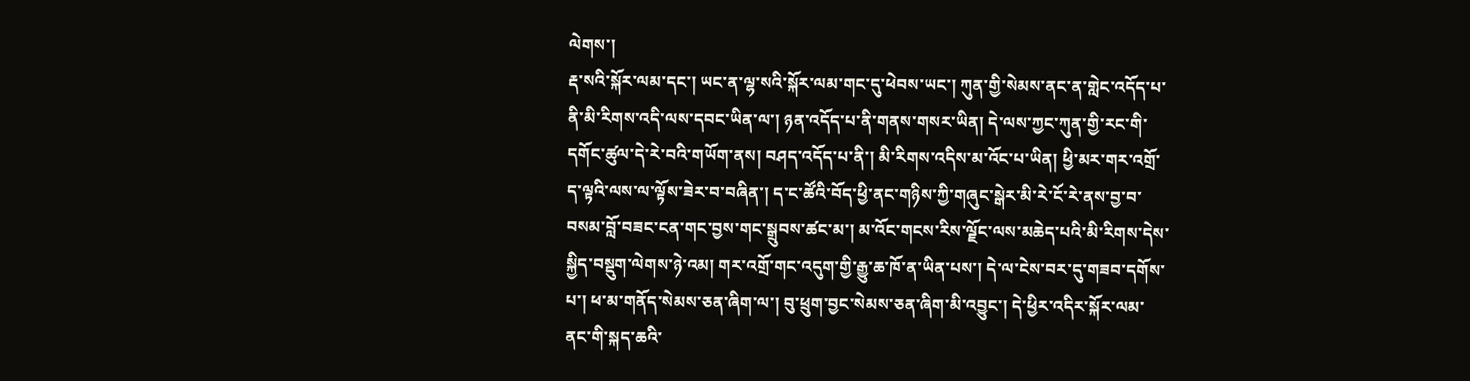ལེགས་།
རྡ་སའི་སྐོར་ལམ་དང་། ཡང་ན་ལྷ་སའི་སྐོར་ལམ་གང་དུ་ཕེབས་ཡང་། ཀུན་གྱི་སེམས་ནང་ན་གླེང་འདོད་པ་ནི་མི་རིགས་འདི་ལས་དབང་ཡིན་ལ་། ཉན་འདོད་པ་ནི་གནས་གསར་ཡིན། དེ་ལས་ཀྱང་ཀུན་གྱི་རང་གི་དགོང་ཚུལ་དེ་རེ་བའི་གཡོག་ནས། བཤད་འདོད་པ་ནི་། མི་རིགས་འདིས་མ་འོང་པ་ཡིན། ཕྱི་མར་གར་འགྲོ་ད་ལྟའི་ལས་ལ་ལྟོས་ཟེར་བ་བཞིན་། ད་ང་ཚོའི་བོད་ཕྱི་ནང་གཉིས་ཀྱི་གཞུང་སྒེར་མི་རེ་ངོ་རེ་ནས་བྱ་བ་བསམ་བློ་བཟང་ངན་གང་བྱས་གང་སྒྲུབས་ཚང་མ་། མ་འོང་གངས་རིས་ལྗོང་ལས་མཆེད་པའི་མི་རིགས་དེས་སྐྱིད་བསྡུག་ལེགས་ཉེ་འམ། གར་འགྲོ་གང་འདུག་གྱི་རྒྱུ་ཆ་ཁོ་ན་ཡིན་པས་། དེ་ལ་ངེས་བར་དུ་གཟབ་དགོས་པ་། ཕ་མ་གནོད་སེམས་ཅན་ཞིག་ལ་། བུ་ཕྲུག་བྱང་སེམས་ཅན་ཞིག་མི་འབྱུང་། དེ་ཕྱིར་འདིར་སྐོར་ལམ་ནང་གི་སྐད་ཆའི་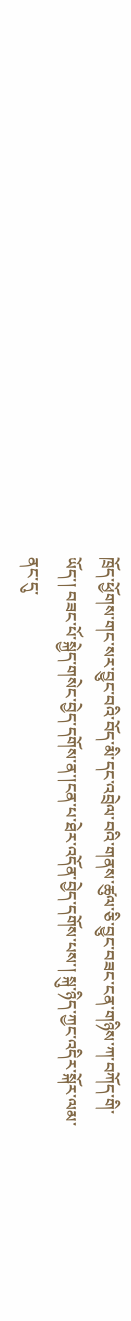ཁྲོད་ཕྱོགས་གང་སར་བྱུང་བའི་བོད་མི་དང་འབྲེལ་བའི་གནས་ཚུལ་ཅི་བྱུང་བཟང་ངན་གཉིས་ཀ་བཀོད་གི་ཡོད་། བཟང་པོ་སྐྱེད་གསེང་བྱེད་དགོས་ན་།ངན་པ་ཐེར་འདོན་བྱེད་དགོས་པས་། སྐུ་ཉིད་ཀྱང་འདིར་སྐོར་ལམ་ནང་དུ་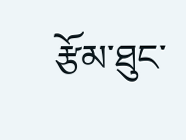རྩོམ་ཐུང་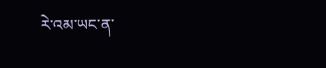རེ་འམ་ཡང་ན་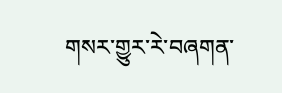གསར་གྱུར་རེ་བཞགན་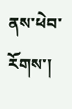ནས་ཕེབ་རོགས་།